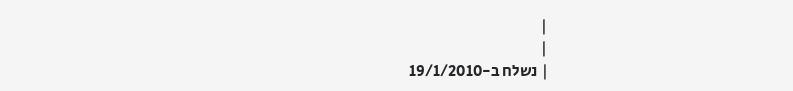|
|
| נשלח ב-19/1/2010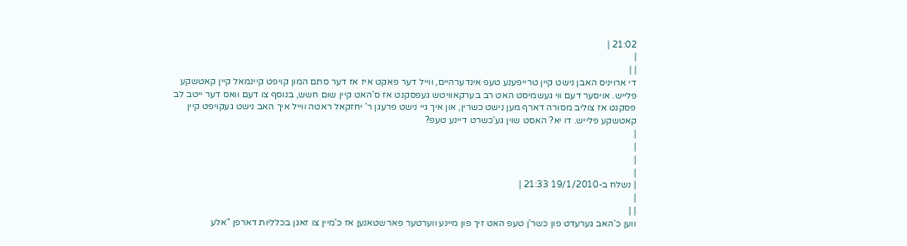21:02 |
|
| |
די ארויניס האבן נישט קיין טרייפענע טעפ אינדערהיים, ווייל דער פאקט איז אז דער סתם המון קויפט קיינמאל קיין קאטשקע פלייש. אויסער דעם ווי געשמיסט האט רב בערקאוויטש געפסקנט אז ס'האט קיין שום חשש, בנוסף צו דעם וואס דער ייטב לב פסקנט אז צוליב מסורה דארף מען נישט כשרין, און איך גיי נישט פרעגן ר' יחזקאל ראטה ווייל איך האב נישט געקויפט קיין קאטשקע פלייש. דו יא? האסט שוין גע'כשרט דיינע טעפ?
|
|
|
|
| נשלח ב-19/1/2010 21:33 |
|
| |
ווען כ'האב גערעדט פון כשר'ן טעפ האט זיך פון מיינע ווערטער פארשטאנען אז כ'מיין צו זאגן בכלליות דארפן "אלע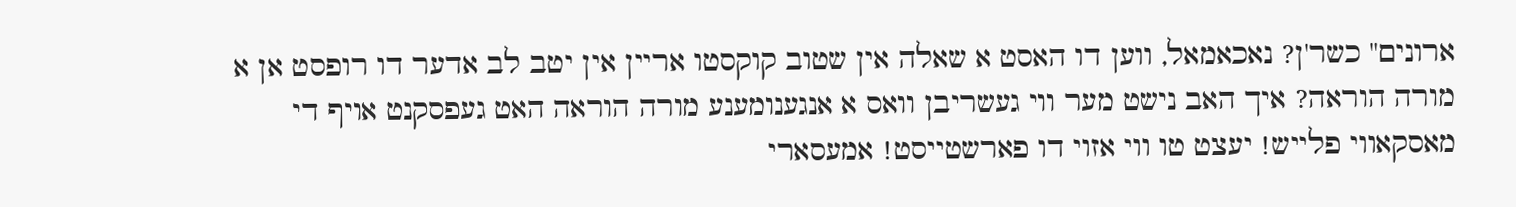ארונים" כשר'ן? נאכאמאל, ווען דו האסט א שאלה אין שטוב קוקסטו אריין אין יטב לב אדער דו רופסט אן א מורה הוראה? איך האב נישט מער ווי געשריבן וואס א אנגענומענע מורה הוראה האט געפסקנט אויף די מאסקאווי פלייש! יעצט טו ווי אזוי דו פארשטייסט! אמעסארי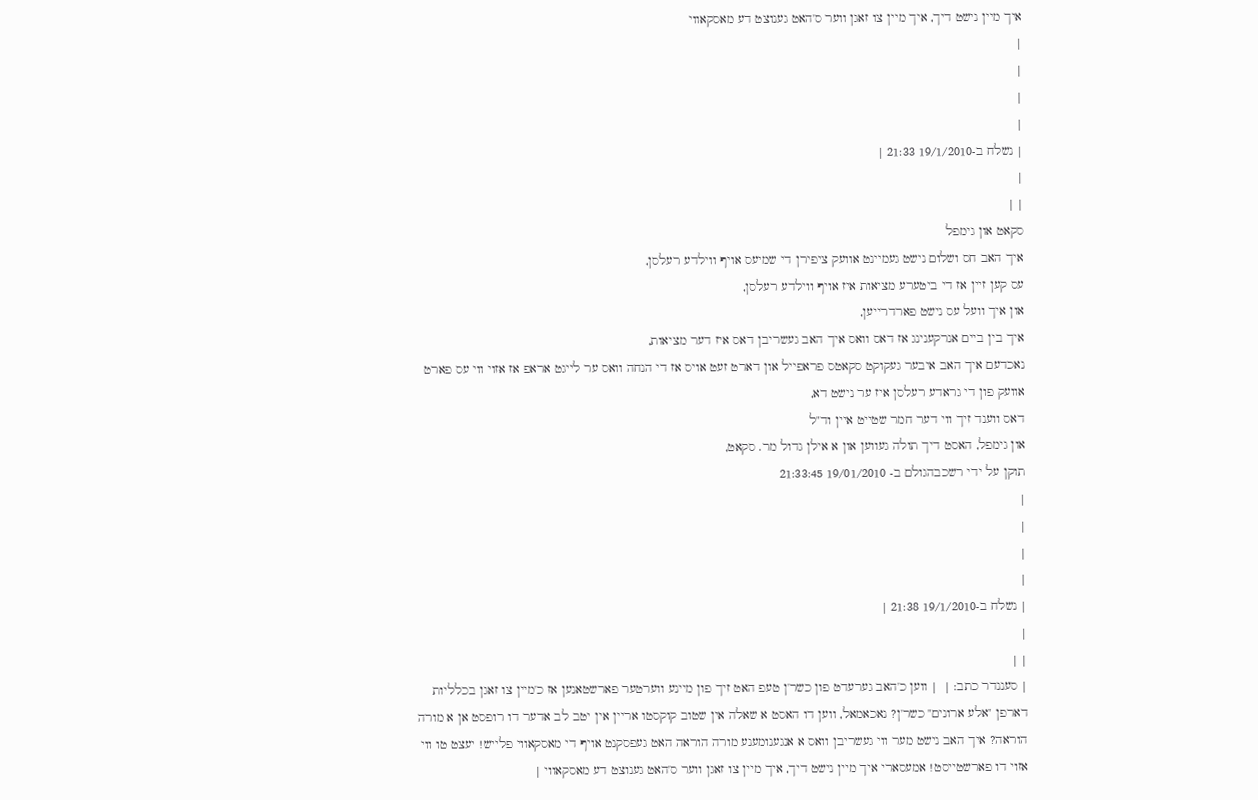איך מיין נישט דיך, איך מיין צו זאגן ווער ס'האט גענוצט דע מאסקאווי
|
|
|
|
| נשלח ב-19/1/2010 21:33 |
|
| |
סקאט און גימפל
איך האב חס ושלום נישט געמיינט אוועק ציפירן די שמיעס אויף ווילדע רעלסן,
עס קען זיין אז די ביטערע מציאות איז אויף ווילדע רעלסן,
און איך וועל עס נישט פארדרייען,
איך בין ביים אנרקענינג אז דאס וואס איך האב געשריבן דאס איז דער מציאות,
נאכדעם איך האב איבער געקוקט סקאטס פראפייל און דארט זעט אויס אז די הנחה וואס ער לייגט אראפ אז אזוי ווי עס פארט אוועק פון די גראדע רעלסן איז ער נישט דא,
דאס ווענד זיך ווי דער חמר שטייט איין וד"ל
און גימפל, האסט דיך תולה געווען און א אילן גדול מר. סקאט,
תוקן על ידי רשכבהגולם ב- 19/01/2010 21:33:45
|
|
|
|
| נשלח ב-19/1/2010 21:38 |
|
| |
| סעננדר כתב: |  | ווען כ'האב גערעדט פון כשר'ן טעפ האט זיך פון מיינע ווערטער פארשטאנען אז כ'מיין צו זאגן בכלליות דארפן "אלע ארונים" כשר'ן? נאכאמאל, ווען דו האסט א שאלה אין שטוב קוקסטו אריין אין יטב לב אדער דו רופסט אן א מורה הוראה? איך האב נישט מער ווי געשריבן וואס א אנגענומענע מורה הוראה האט געפסקנט אויף די מאסקאווי פלייש! יעצט טו ווי אזוי דו פארשטייסט! אמעסארי איך מיין נישט דיך, איך מיין צו זאגן ווער ס'האט גענוצט דע מאסקאווי |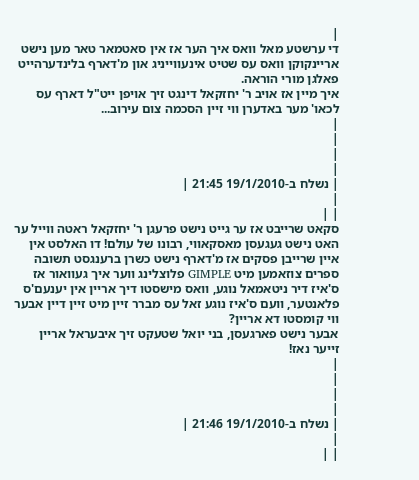|
די ערשטע מאל וואס איך הער אז אין סאטמאר טאר מען נישט אריינקוקן וואס עס שטיט אינעווייניג און מ'דארף בלינדערהייט פאלגן מורי הוראה.
איך מיין אז אויב ר' יחזקאל דינגט זיך אויפן ייט"ל דארף עס לכאו' מער באדערן ווי זיין הסכמה צום עירוב...
|
|
|
|
| נשלח ב-19/1/2010 21:45 |
|
| |
סקאט שרייבט אז ער גייט נישט פרעגן ר' יחזקאל ראטה ווייל ער האט נישט געגעסן מאסקאווי, רבונו של עולם! דו האלסט אין איין שרייבן פסקים אז מ'דארף נישט כשרן ברענגסט תשובה ספרים צוזאמען מיט GIMPLE פלוצלינג ווער איך געוואור אז ס'איז דיר ניטאמאל נוגע, וואס מישסטו דיך אריין אין יענעם'ס פלאנטער, וועם ס'איז נוגע זאל עס מברר זיין מיט זיין דיין אבער ווי קומסטו דא אריין?
אבער נישט פארגעסן, בני יואל שטעקט זיך איבעראל אריין זייער נאז!
|
|
|
|
| נשלח ב-19/1/2010 21:46 |
|
| |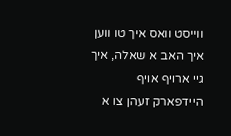ווייסט וואס איך טו ווען איך האב א שאלה, איך גיי ארויף אויף היידפארק זעהן צו א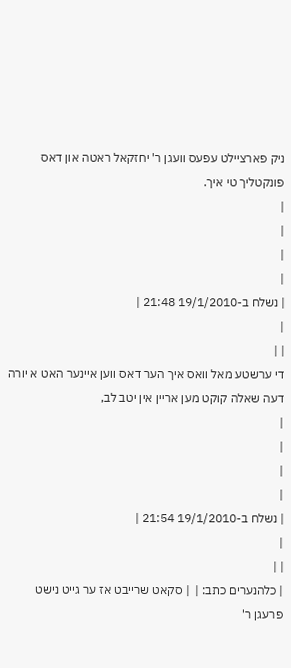ניק פארציילט עפעס וועגן ר' יחזקאל ראטה און דאס פונקטליך טי איך.
|
|
|
|
| נשלח ב-19/1/2010 21:48 |
|
| |
די ערשטע מאל וואס איך הער דאס ווען איינער האט א יורה דעה שאלה קוקט מען אריין אין יטב לב,
|
|
|
|
| נשלח ב-19/1/2010 21:54 |
|
| |
| כלהנערים כתב: |  | סקאט שרייבט אז ער גייט נישט פרעגן ר'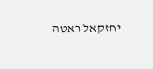יחזקאל ראטה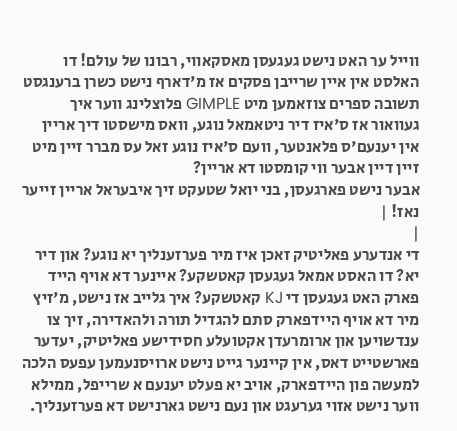ווייל ער האט נישט געגעסן מאסקאווי, רבונו של עולם! דו האלסט אין איין שרייבן פסקים אז מ'דארף נישט כשרן ברענגסט תשובה ספרים צוזאמען מיט GIMPLE פלוצלינג ווער איך געוואור אז ס'איז דיר ניטאמאל נוגע, וואס מישסטו דיך אריין אין יענעם'ס פלאנטער, וועם ס'איז נוגע זאל עס מברר זיין מיט זיין דיין אבער ווי קומסטו דא אריין?
אבער נישט פארגעסן, בני יואל שטעקט זיך איבעראל אריין זייער נאז! |
|
די אנדערע פאליטיק זאכן איז מיר פערזענליך יא נוגע? און דיר יא? דו האסט אמאל געגעסן קאטשקע? איינער דא אויף הייד פארק האט געגעסן די KJ קאטשקע? איך גלייב אז נישט, מ'זיץ מיר דא אויף היידפארק סתם להגדיל תורה ולהאדירה, זיך צו ענדשויען און ארומרעדן אקטועלע חסידישע פאליטיק, יעדער פארשטייט דאס, אין קיינער גייט נישט ארויסנעמען עפעס הלכה למעשה פון היידפארק, אויב יא פעלט יענעם א שרייפל, ממילא ווער נישט אזוי גערעגט און נעם נישט גארנישט דא פערזענליך.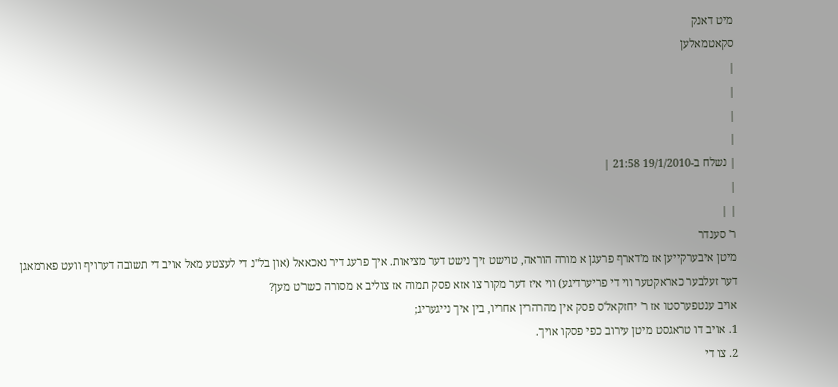מיט דאנק
סקאטמאלען
|
|
|
|
| נשלח ב-19/1/2010 21:58 |
|
| |
ר' סענדר
מיטן איבערקייען אז מ'דארף פרעגן א מורה הוראה, טוישט זיך נישט דער מציאות. איך פרעג דיר נאכאאל (און בל"נ די לעצטע מאל אויב די תשובה דערויף וועט פארמאגן דער זעלבער כאראקטער ווי די פריערדיגע) ווי איז דער מקור צו אזא פסק תמוה אז צוליב א מסורה כשר'ט מען?
אויב ענטפערסטו אז ר' יחזקאל'ס פסק אין מהרהרין אחריו, בין איך נייגעריג;
1. אויב דו טראגסט מיטן עירוב כפי פסקו אויך.
2. צו די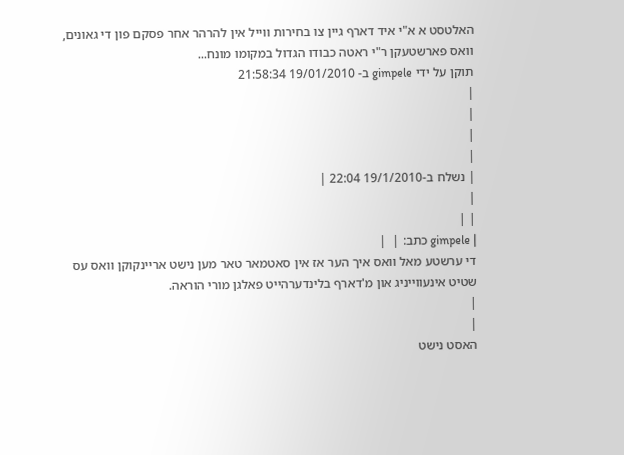האלטסט א א"י איד דארף גיין צו בחירות ווייל אין להרהר אחר פסקם פון די גאונים, וואס פארשטעקן ר"י ראטה כבודו הגדול במקומו מונח...
תוקן על ידי gimpele ב- 19/01/2010 21:58:34
|
|
|
|
| נשלח ב-19/1/2010 22:04 |
|
| |
| gimpele כתב: |  |
די ערשטע מאל וואס איך הער אז אין סאטמאר טאר מען נישט אריינקוקן וואס עס שטיט אינעווייניג און מ'דארף בלינדערהייט פאלגן מורי הוראה.
|
|
האסט נישט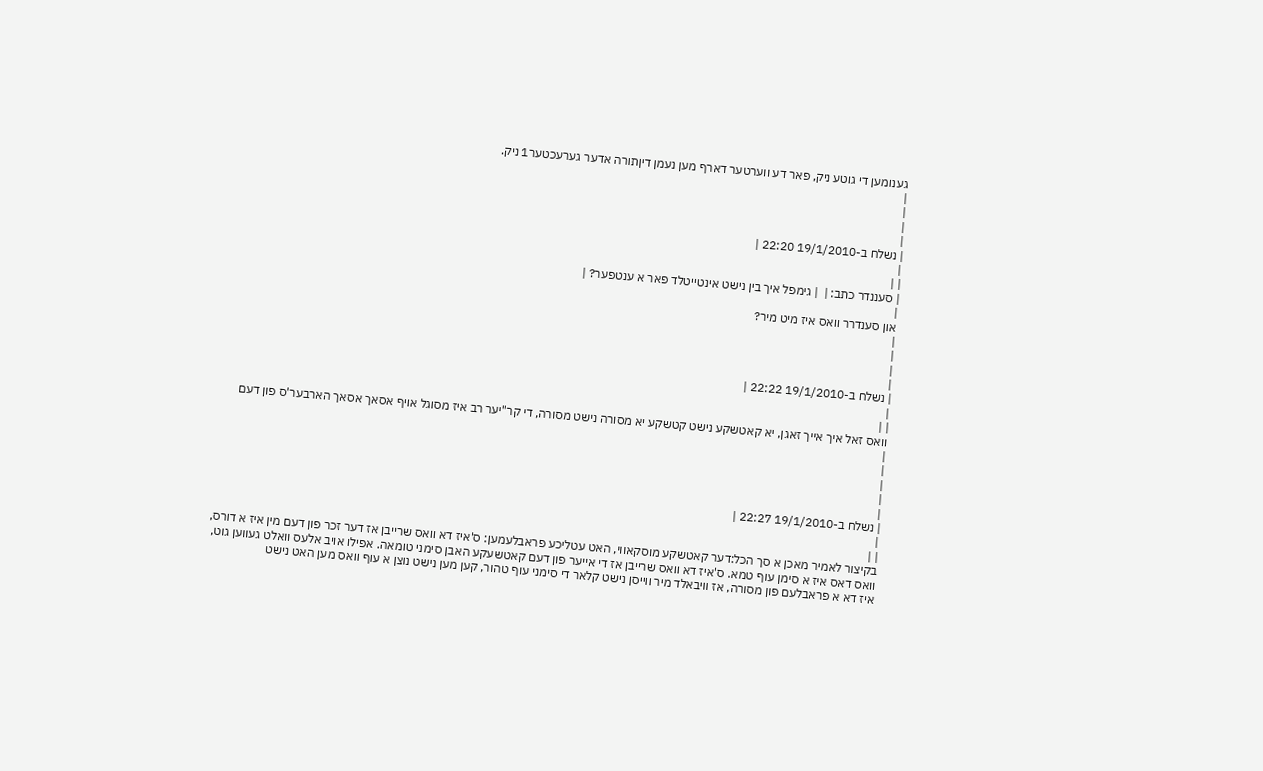גענומען די גוטע ניק, פאר דע ווערטער דארף מען נעמן דיןתורה אדער גערעכטער1 ניק.
|
|
|
|
| נשלח ב-19/1/2010 22:20 |
|
| |
| סעננדר כתב: |  | גימפל איך בין נישט אינטייטלד פאר א ענטפער? |
|
און סענדרר וואס איז מיט מיר?
|
|
|
|
| נשלח ב-19/1/2010 22:22 |
|
| |
וואס זאל איך אייך זאגן, יא קאטשקע נישט קטשקע יא מסורה נישט מסורה, די קר"יער רב איז מסוגל אויף אסאך אסאך הארבער'ס פון דעם
|
|
|
|
|
| נשלח ב-19/1/2010 22:27 |
|
| |
בקיצור לאמיר מאכן א סך הכל:דער קאטשקע מוסקאווי, האט עטליכע פראבלעמען: ס'איז דא וואס שרייבן אז דער זכר פון דעם מין איז א דורס, וואס דאס איז א סימן עוף טמא. ס'איז דא וואס שרייבן אז די אייער פון דעם קאטשעקע האבן סימני טומאה. אפילו אויב אלעס וואלט געווען גוט, איז דא א פראבלעם פון מסורה, אז וויבאלד מיר ווייסן נישט קלאר די סימני עוף טהור, קען מען נישט נוצן א עוף וואס מען האט נישט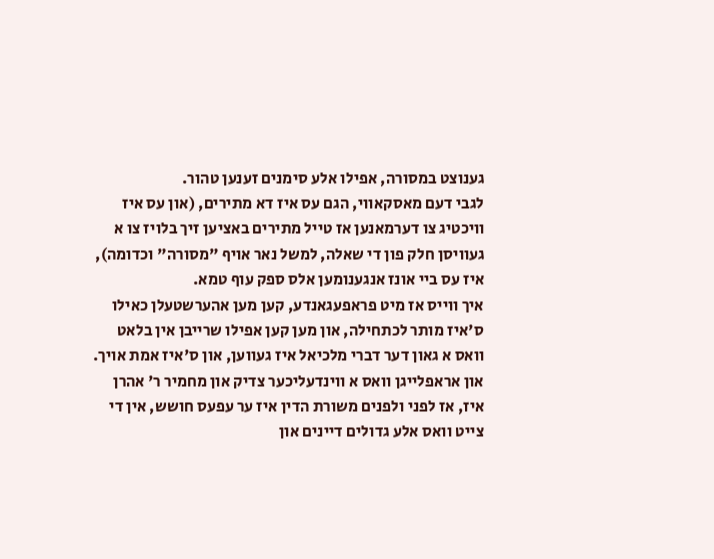גענוצט במסורה, אפילו אלע סימנים זענען טהור.
לגבי דעם מאסקאווי, הגם עס איז דא מתירים, (און עס איז וויכטיג צו דערמאנען אז טייל מתירים באציען זיך בלויז צו א געוויסן חלק פון די שאלה, למשל נאר אויף "מסורה" וכדומה), איז עס ביי אונז אנגענומען אלס ספק עוף טמא.
איך ווייס אז מיט פראפעגאנדע, קען מען אהערשטעלן כאילו ס'איז מותר לכתחילה, און מען קען אפילו שרייבן אין בלאט וואס א גאון דער דברי מלכיאל איז געווען, און ס'איז אמת אויך. און אראפלייגן וואס א ווינדעליכער צדיק און מחמיר ר' אהרן איז, אז לפני ולפנים משורת הדין איז ער עפעס חושש, אין די צייט וואס אלע גדולים דיינים און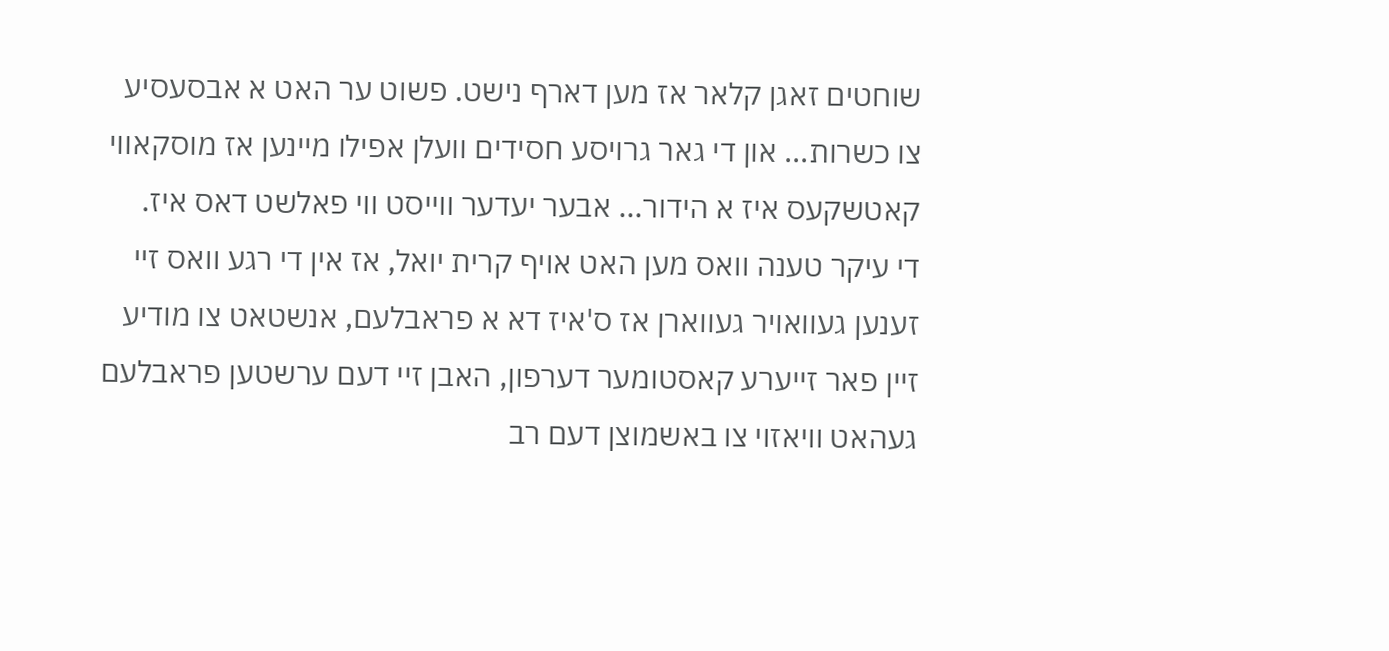שוחטים זאגן קלאר אז מען דארף נישט. פשוט ער האט א אבסעסיע צו כשרות... און די גאר גרויסע חסידים וועלן אפילו מיינען אז מוסקאווי קאטשקעס איז א הידור... אבער יעדער ווייסט ווי פאלשט דאס איז.
די עיקר טענה וואס מען האט אויף קרית יואל, אז אין די רגע וואס זיי זענען געוואויר געווארן אז ס'איז דא א פראבלעם, אנשטאט צו מודיע זיין פאר זייערע קאסטומער דערפון, האבן זיי דעם ערשטען פראבלעם געהאט וויאזוי צו באשמוצן דעם רב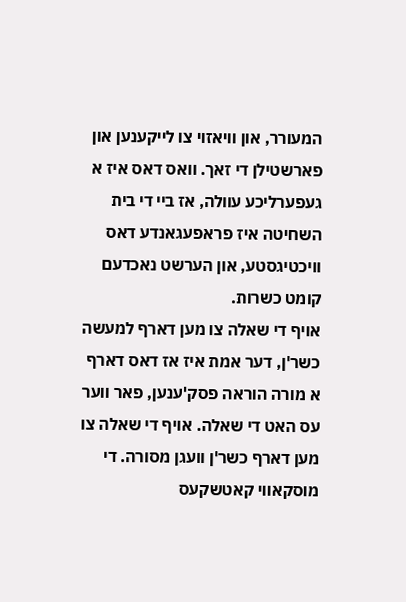המעורר, און וויאזוי צו לייקענען און פארשטילן די זאך. וואס דאס איז א געפערליכע עוולה, אז ביי די בית השחיטה איז פראפעגאנדע דאס וויכטיגסטע, און הערשט נאכדעם קומט כשרות.
אויף די שאלה צו מען דארף למעשה כשר'ן, דער אמת איז אז דאס דארף א מורה הוראה פסק'ענען, פאר ווער עס האט די שאלה. אויף די שאלה צו מען דארף כשר'ן וועגן מסורה. די מוסקאווי קאטשקעס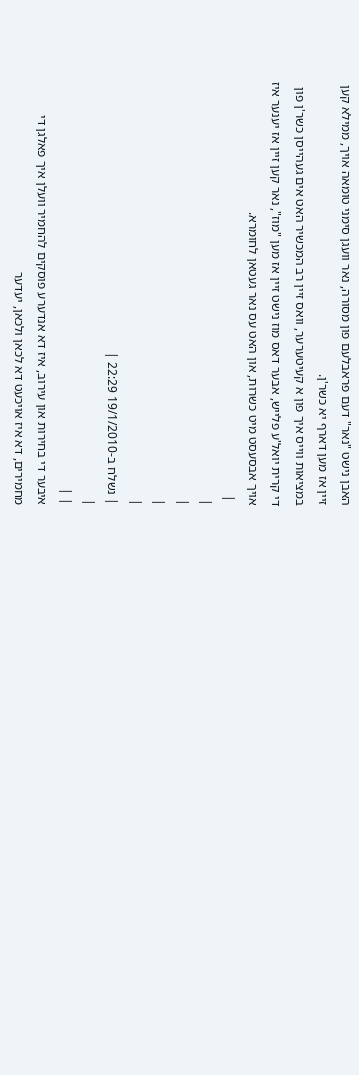האבן נישט "נאר" דעם פראבלעם פון מסורה, נאר וועגן סימני טומאה אויך, ממילא קען זיין אז מען דארף יא כשר'ן.
במציאות ווייס איך פון א קעיטערער, וואס זיין רב המכשיר האט אים געהייסן כשר'ן פון די קרית יואל'ע פלייש, אבער דאס מוז נישט זיין אז מען "מוז", נאר קען זיין אז יענער איז אויך אבסעסט מיט כשרות, און האט עס נאר געטאן לחומרא.
 |
|
|
|
|
| נשלח ב-19/1/2010 22:29 |
|
| |
איבער די בחירות און עירוב, איז דא אנדערע פוסקים להחמיר וועלן איך פאלגן די מחמירים, דא איז אויכעט דא לכאן ולכאן, יעדער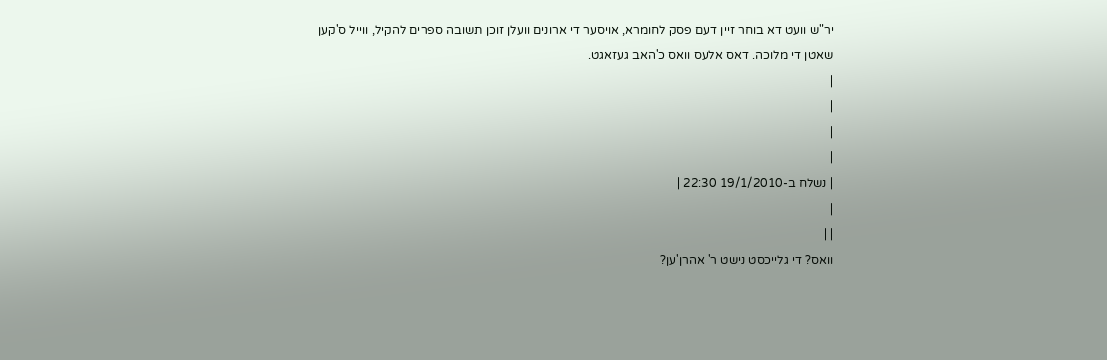יר"ש וועט דא בוחר זיין דעם פסק לחומרא, אויסער די ארונים וועלן זוכן תשובה ספרים להקיל, ווייל ס'קען שאטן די מלוכה. דאס אלעס וואס כ'האב געזאגט.
|
|
|
|
| נשלח ב-19/1/2010 22:30 |
|
| |
וואס? די גלייכסט נישט ר' אהרן'ען?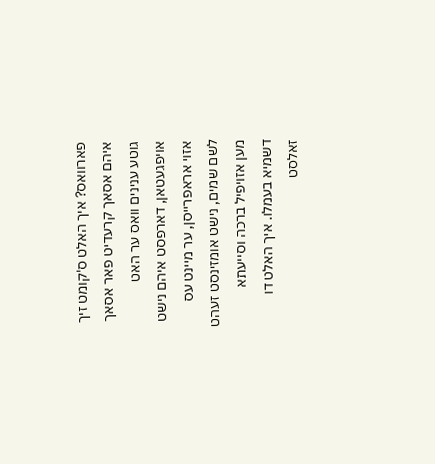פארוואס? איך האלט ס'קומט זיך איהם אסאך קרעדיט פאר אסאך גוטע ענינים וואס ער האט אויפגעטאן, דארפסט איהם נישט אזוי אראפרייסן, ער מיינט עס לשם שמים, נישט אומזינסט זעהט מען אזויפיל ברכה וסייעתא דשמיא בעמלו. איך האלט דו זאלסט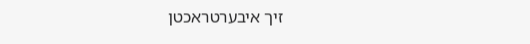זיך איבערטראכטן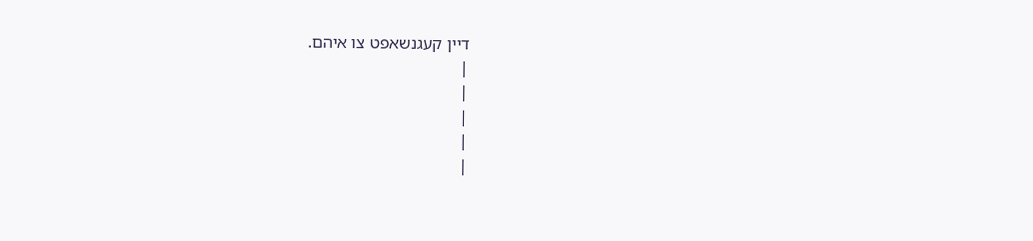דיין קעגנשאפט צו איהם.
|
|
|
|
|